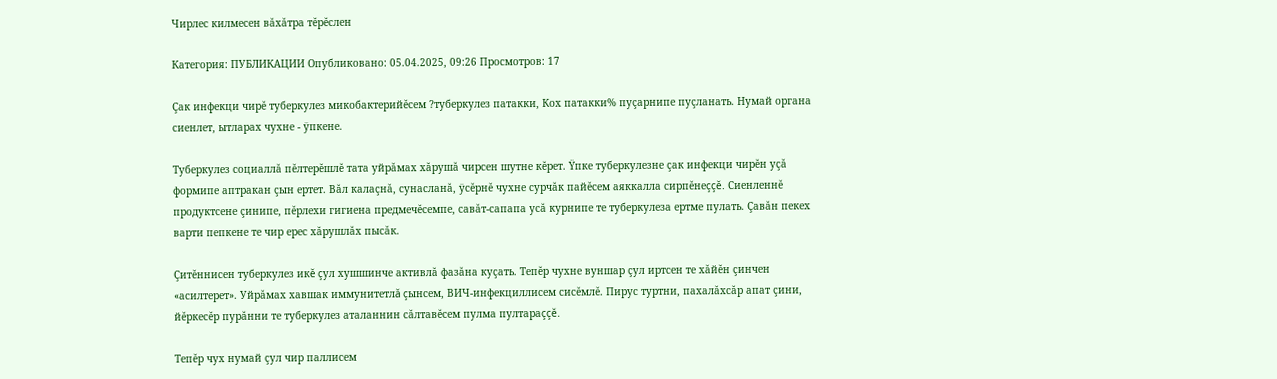Чирлес килмесен вăхăтра тĕрĕслен

Категория: ПУБЛИКАЦИИ Опубликовано: 05.04.2025, 09:26 Просмотров: 17

Çак инфекци чирĕ туберкулез микобактерийĕсем ?туберкулез патакки, Кох патакки% пуçарнипе пуçланать. Нумай органа сиенлет, ытларах чухне - ÿпкене.

Туберкулез социаллă пĕлтерĕшлĕ тата уйрăмах хăрушă чирсен шутне кĕрет. Ÿпке туберкулезне çак инфекци чирĕн уçă формипе аптракан çын ертет. Вăл калаçнă, сунасланă, ÿсĕрнĕ чухне сурчăк пайĕсем аяккалла сирпĕнеççĕ. Сиенленнĕ продуктсене çинипе, пĕрлехи гигиена предмечĕсемпе, савăт-сапапа усă курнипе те туберкулеза ертме пулать. Çавăн пекех варти пепкене те чир ерес хăрушлăх пысăк.

Çитĕннисен туберкулез икĕ çул хушшинче активлă фазăна куçать. Тепĕр чухне вуншар çул иртсен те хăйĕн çинчен «асилтерет». Уйрăмах хавшак иммунитетлă çынсем, ВИЧ-инфекциллисем сисĕмлĕ. Пирус туртни, пахалăхсăр апат çини, йĕркесĕр пурăнни те туберкулез аталаннин сăлтавĕсем пулма пултараççĕ.

Тепĕр чух нумай çул чир паллисем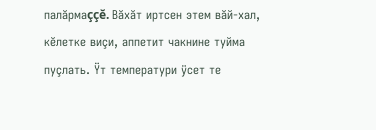палăрмаççĕ. Вăхăт иртсен этем вăй-хал, кĕлетке виçи, аппетит чакнине туйма пуçлать. Ÿт температури ÿсет те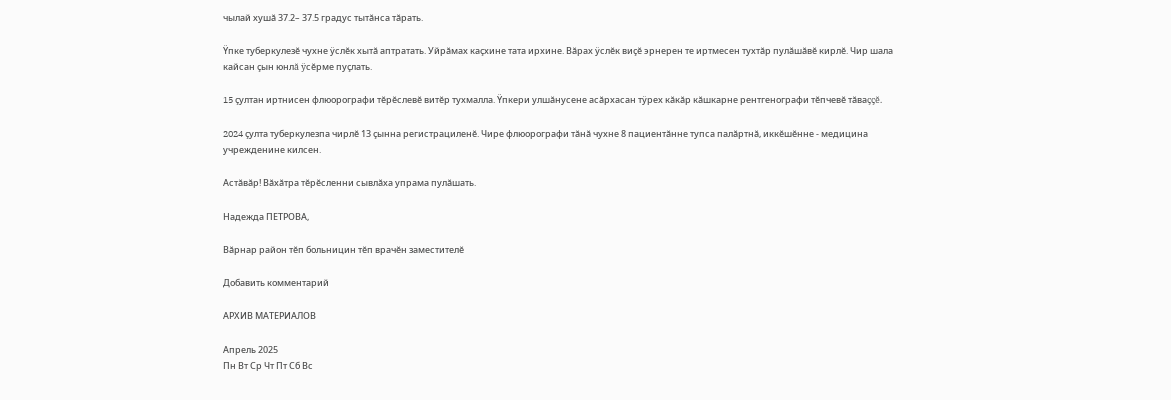чылай хушă 37.2– 37.5 градус тытăнса тăрать.

Ÿпке туберкулезĕ чухне ÿслĕк хытă аптратать. Уйрăмах каçхине тата ирхине. Вăрах ÿслĕк виçĕ эрнерен те иртмесен тухтăр пулăшăвĕ кирлĕ. Чир шала кайсан çын юнлă ÿсĕрме пуçлать.

15 çултан иртнисен флюорографи тĕрĕслевĕ витĕр тухмалла. Ÿпкери улшăнусене асăрхасан тÿрех кăкăр кăшкарне рентгенографи тĕпчевĕ тăваççĕ.

2024 çулта туберкулезпа чирлĕ 13 çынна регистрациленĕ. Чире флюорографи тăнă чухне 8 пациентăнне тупса палăртнă, иккĕшĕнне - медицина учрежденине килсен.

Астăвăр! Вăхăтра тĕрĕсленни сывлăха упрама пулăшать.

Надежда ПЕТРОВА,

Вăрнар район тĕп больницин тĕп врачĕн заместителĕ

Добавить комментарий

АРХИВ МАТЕРИАЛОВ

Апрель 2025
Пн Вт Ср Чт Пт Сб Вс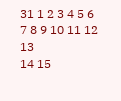31 1 2 3 4 5 6
7 8 9 10 11 12 13
14 15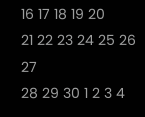16 17 18 19 20
21 22 23 24 25 26 27
28 29 30 1 2 3 4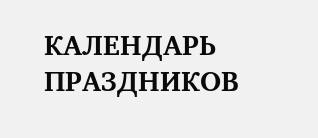КАЛЕНДАРЬ ПРАЗДНИКОВ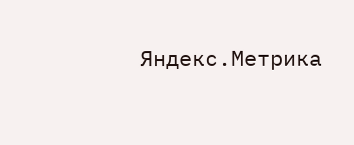Яндекс.Метрика